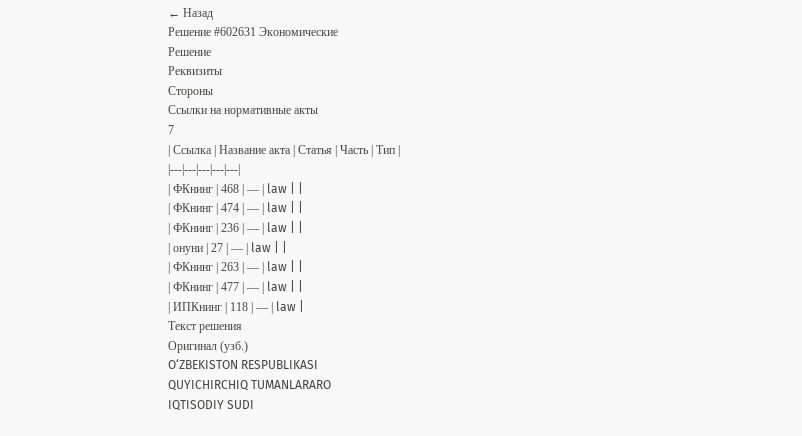← Назад
Решение #602631 Экономические
Решение
Реквизиты
Стороны
Ссылки на нормативные акты
7
| Ссылка | Название акта | Статья | Часть | Тип |
|---|---|---|---|---|
| ФКнинг | 468 | — | law | |
| ФКнинг | 474 | — | law | |
| ФКнинг | 236 | — | law | |
| онуни | 27 | — | law | |
| ФКнинг | 263 | — | law | |
| ФКнинг | 477 | — | law | |
| ИПКнинг | 118 | — | law |
Текст решения
Оригинал (узб.)
O‘ZBEKISTON RESPUBLIKASI
QUYICHIRCHIQ TUMANLARARO
IQTISODIY SUDI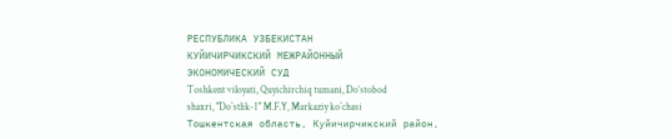РЕСПУБЛИКА УЗБЕКИСТАН
КУЙИЧИРЧИКСКИЙ МЕЖРАЙОННЫЙ
ЭКОНОМИЧЕСКИЙ СУД
Toshkent viloyati, Quyichirchiq tumani, Do’stobod
shaxri, "Do`stlik-1" M.F.Y, Markaziy ko`chasi
Тошкентская область, Куйичирчикский район,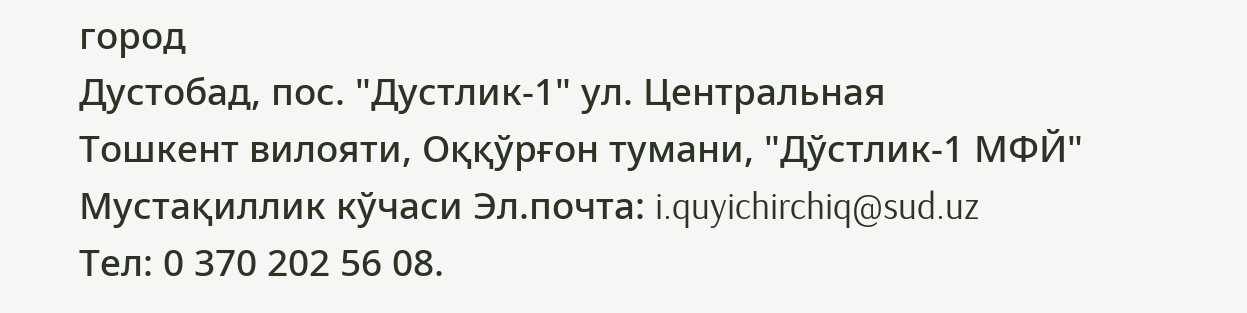город
Дустобад, пос. "Дустлик-1" ул. Центральная
Тошкент вилояти, Оққўрғон тумани, "Дўстлик-1 МФЙ" Мустақиллик кўчаси Эл.почта: i.quyichirchiq@sud.uz
Тел: 0 370 202 56 08.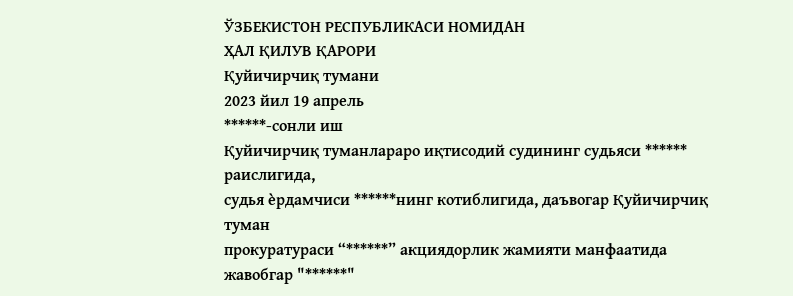ЎЗБЕКИСТОН РЕСПУБЛИКАСИ НОМИДАН
ҲАЛ ҚИЛУВ ҚАРОРИ
Қуйичирчиқ тумани
2023 йил 19 апрель
******-сонли иш
Қуйичирчиқ туманлараро иқтисодий судининг судьяси ****** раислигида,
судья ѐрдамчиси ******нинг котиблигида, даъвогар Қуйичирчиқ туман
прокуратураси “******” акциядорлик жамияти манфаатида жавобгар "******"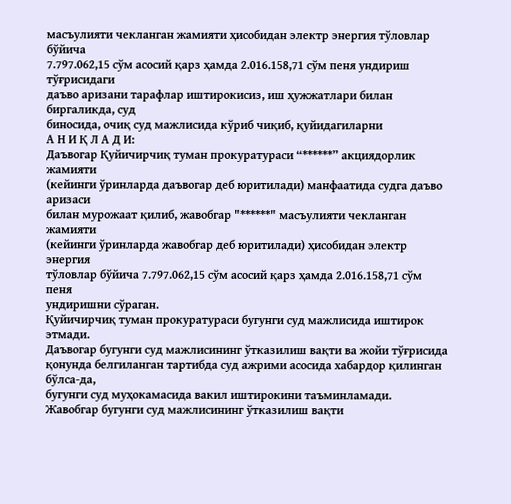масъулияти чекланган жамияти ҳисобидан электр энергия тўловлар бўйича
7.797.062,15 сўм асосий қарз ҳамда 2.016.158,71 сўм пеня ундириш тўғрисидаги
даъво аризани тарафлар иштирокисиз, иш ҳужжатлари билан биргаликда, суд
биносида, очиқ суд мажлисида кўриб чиқиб, қуйидагиларни
А Н И Қ Л А Д И:
Даъвогар Қуйичирчиқ туман прокуратураси “******” акциядорлик жамияти
(кейинги ўринларда даъвогар деб юритилади) манфаатида судга даъво аризаси
билан мурожаат қилиб, жавобгар "******" масъулияти чекланган жамияти
(кейинги ўринларда жавобгар деб юритилади) ҳисобидан электр энергия
тўловлар бўйича 7.797.062,15 сўм асосий қарз ҳамда 2.016.158,71 сўм пеня
ундиришни сўраган.
Қуйичирчиқ туман прокуратураси бугунги суд мажлисида иштирок этмади.
Даъвогар бугунги суд мажлисининг ўтказилиш вақти ва жойи тўғрисида
қонунда белгиланган тартибда суд ажрими асосида хабардор қилинган бўлса-да,
бугунги суд муҳокамасида вакил иштирокини таъминламади.
Жавобгар бугунги суд мажлисининг ўтказилиш вақти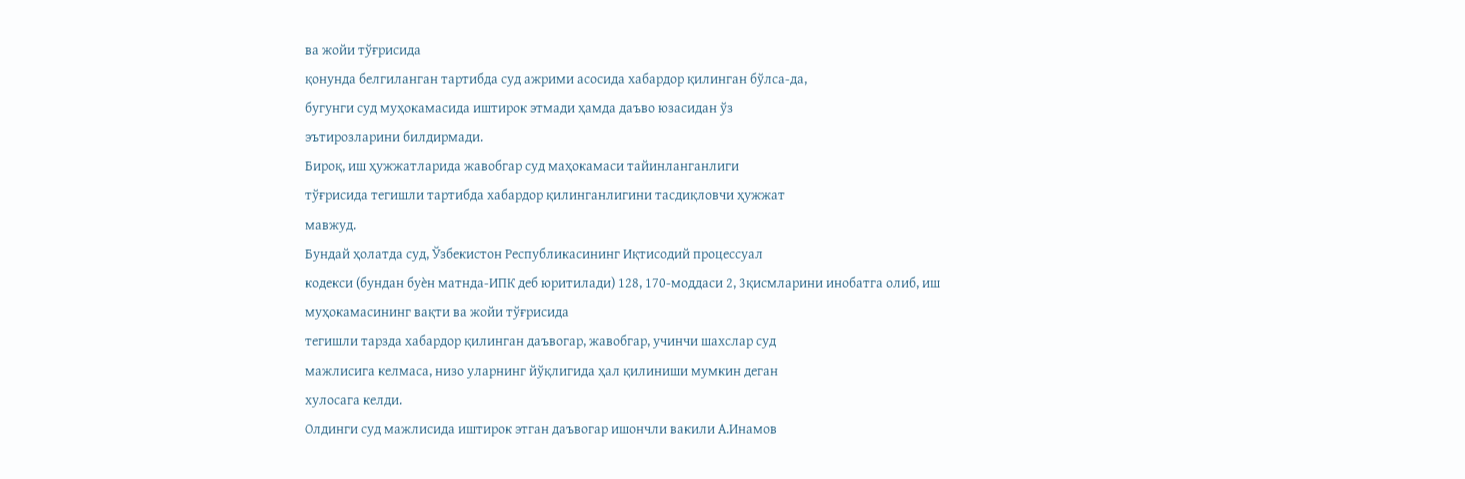ва жойи тўғрисида
қонунда белгиланган тартибда суд ажрими асосида хабардор қилинган бўлса-да,
бугунги суд муҳокамасида иштирок этмади ҳамда даъво юзасидан ўз
эътирозларини билдирмади.
Бироқ, иш ҳужжатларида жавобгар суд маҳокамаси тайинланганлиги
тўғрисида тегишли тартибда хабардор қилинганлигини тасдиқловчи ҳужжат
мавжуд.
Бундай ҳолатда суд, Ўзбекистон Республикасининг Иқтисодий процессуал
кодекси (бундан буѐн матнда-ИПК деб юритилади) 128, 170-моддаси 2, 3қисмларини инобатга олиб, иш муҳокамасининг вақти ва жойи тўғрисида
тегишли тарзда хабардор қилинган даъвогар, жавобгар, учинчи шахслар суд
мажлисига келмаса, низо уларнинг йўқлигида ҳал қилиниши мумкин деган
хулосага келди.
Олдинги суд мажлисида иштирок этган даъвогар ишончли вакили А.Инамов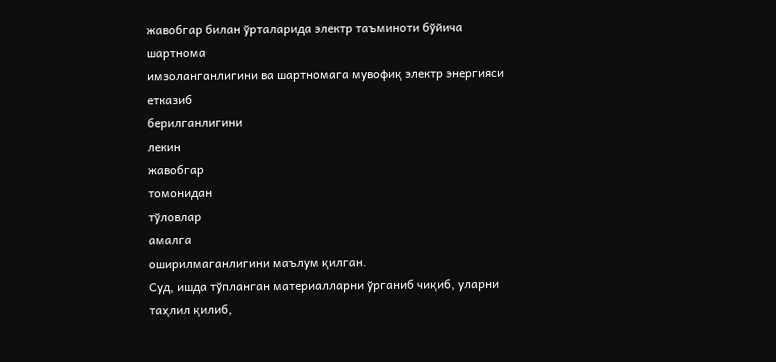жавобгар билан ўрталарида электр таъминоти бўйича шартнома
имзоланганлигини ва шартномага мувофиқ электр энергияси етказиб
берилганлигини
лекин
жавобгар
томонидан
тўловлар
амалга
оширилмаганлигини маълум қилган.
Суд, ишда тўпланган материалларни ўрганиб чиқиб, уларни таҳлил қилиб,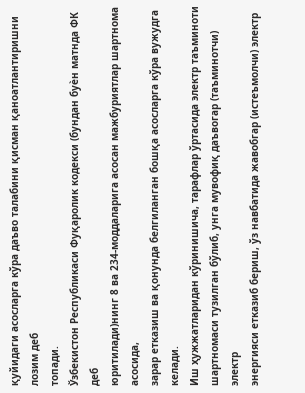қуйидаги асосларга кўра даъво талабини қисман қаноатлантиришни лозим деб
топади.
Ўзбекистон Республикаси Фуқаролик кодекси (бундан буѐн матнда ФК деб
юритилади)нинг 8 ва 234-моддаларига асосан мажбуриятлар шартнома асосида,
зарар етказиш ва қонунда белгиланган бошқа асосларга кўра вужудга келади.
Иш ҳужжатларидан кўринишича, тарафлар ўртасида электр таъминоти
шартномаси тузилган бўлиб, унга мувофиқ даъвогар (таъминотчи) электр
энергияси етказиб бериш, ўз навбатида жавобгар (истеъмолчи) электр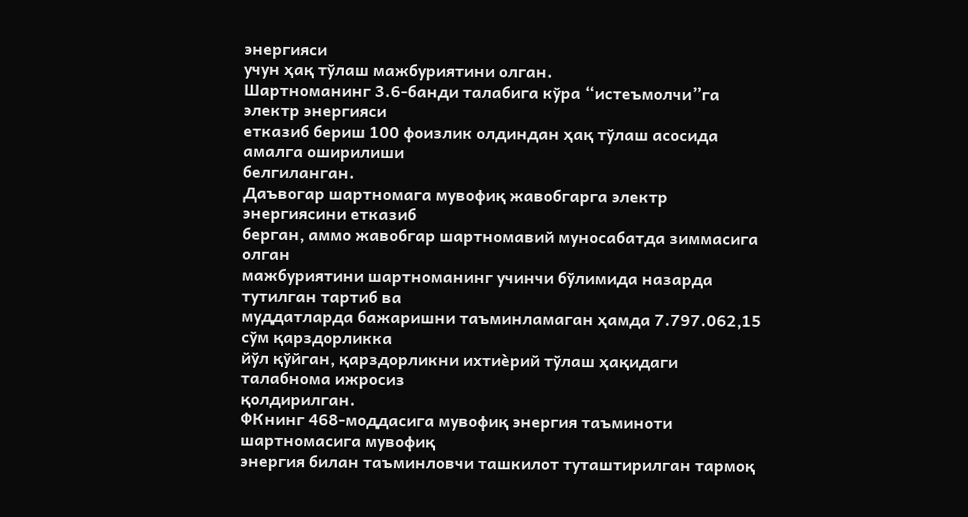энергияси
учун ҳақ тўлаш мажбуриятини олган.
Шартноманинг 3.6-банди талабига кўра “истеъмолчи”га электр энергияси
етказиб бериш 100 фоизлик олдиндан ҳақ тўлаш асосида амалга оширилиши
белгиланган.
Даъвогар шартномага мувофиқ жавобгарга электр энергиясини етказиб
берган, аммо жавобгар шартномавий муносабатда зиммасига олган
мажбуриятини шартноманинг учинчи бўлимида назарда тутилган тартиб ва
муддатларда бажаришни таъминламаган ҳамда 7.797.062,15 сўм қарздорликка
йўл қўйган, қарздорликни ихтиѐрий тўлаш ҳақидаги талабнома ижросиз
қолдирилган.
ФКнинг 468-моддасига мувофиқ энергия таъминоти шартномасига мувофиқ
энергия билан таъминловчи ташкилот туташтирилган тармоқ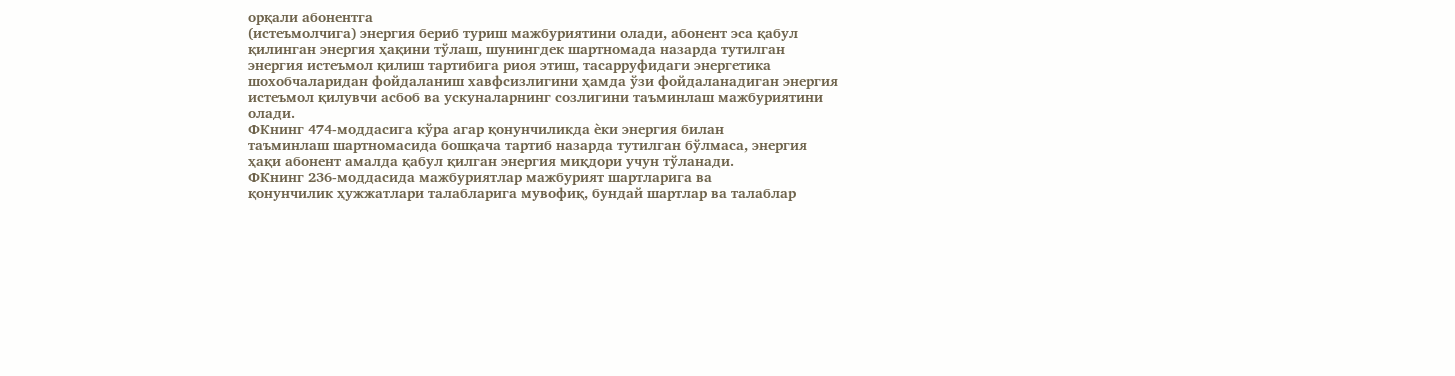орқали абонентга
(истеъмолчига) энергия бериб туриш мажбуриятини олади, абонент эса қабул
қилинган энергия ҳақини тўлаш, шунингдек шартномада назарда тутилган
энергия истеъмол қилиш тартибига риоя этиш, тасарруфидаги энергетика
шохобчаларидан фойдаланиш хавфсизлигини ҳамда ўзи фойдаланадиган энергия
истеъмол қилувчи асбоб ва ускуналарнинг созлигини таъминлаш мажбуриятини
олади.
ФКнинг 474-моддасига кўра агар қонунчиликда ѐки энергия билан
таъминлаш шартномасида бошқача тартиб назарда тутилган бўлмаса, энергия
ҳақи абонент амалда қабул қилган энергия миқдори учун тўланади.
ФКнинг 236-моддасида мажбуриятлар мажбурият шартларига ва
қонунчилик ҳужжатлари талабларига мувофиқ, бундай шартлар ва талаблар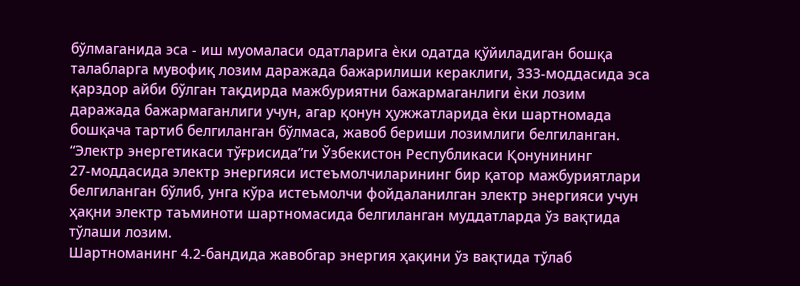бўлмаганида эса - иш муомаласи одатларига ѐки одатда қўйиладиган бошқа
талабларга мувофиқ лозим даражада бажарилиши кераклиги, 333-моддасида эса
қарздор айби бўлган тақдирда мажбуриятни бажармаганлиги ѐки лозим
даражада бажармаганлиги учун, агар қонун ҳужжатларида ѐки шартномада
бошқача тартиб белгиланган бўлмаса, жавоб бериши лозимлиги белгиланган.
“Электр энергетикаси тўғрисида”ги Ўзбекистон Республикаси Қонунининг
27-моддасида электр энергияси истеъмолчиларининг бир қатор мажбуриятлари
белгиланган бўлиб, унга кўра истеъмолчи фойдаланилган электр энергияси учун
ҳақни электр таъминоти шартномасида белгиланган муддатларда ўз вақтида
тўлаши лозим.
Шартноманинг 4.2-бандида жавобгар энергия ҳақини ўз вақтида тўлаб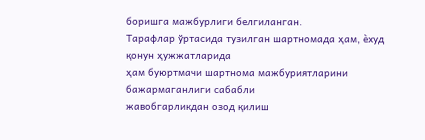боришга мажбурлиги белгиланган.
Тарафлар ўртасида тузилган шартномада ҳам, ѐхуд қонун ҳужжатларида
ҳам буюртмачи шартнома мажбуриятларини бажармаганлиги сабабли
жавобгарликдан озод қилиш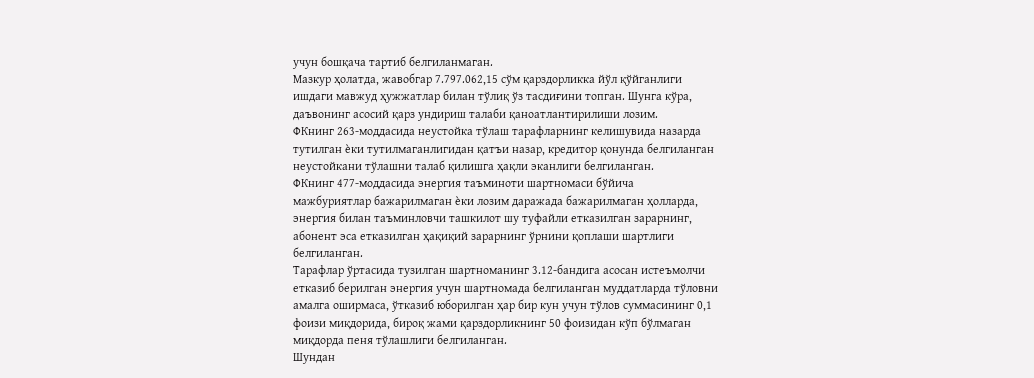учун бошқача тартиб белгиланмаган.
Мазкур ҳолатда, жавобгар 7.797.062,15 сўм қарздорликка йўл қўйганлиги
ишдаги мавжуд ҳужжатлар билан тўлиқ ўз тасдиғини топган. Шунга кўра,
даъвонинг асосий қарз ундириш талаби қаноатлантирилиши лозим.
ФКнинг 263-моддасида неустойка тўлаш тарафларнинг келишувида назарда
тутилган ѐки тутилмаганлигидан қатъи назар, кредитор қонунда белгиланган
неустойкани тўлашни талаб қилишга ҳақли эканлиги белгиланган.
ФКнинг 477-моддасида энергия таъминоти шартномаси бўйича
мажбуриятлар бажарилмаган ѐки лозим даражада бажарилмаган ҳолларда,
энергия билан таъминловчи ташкилот шу туфайли етказилган зарарнинг,
абонент эса етказилган ҳақиқий зарарнинг ўрнини қоплаши шартлиги
белгиланган.
Тарафлар ўртасида тузилган шартноманинг 3.12-бандига асосан истеъмолчи
етказиб берилган энергия учун шартномада белгиланган муддатларда тўловни
амалга оширмаса, ўтказиб юборилган ҳар бир кун учун тўлов суммасининг 0,1
фоизи миқдорида, бироқ жами қарздорликнинг 50 фоизидан кўп бўлмаган
миқдорда пеня тўлашлиги белгиланган.
Шундан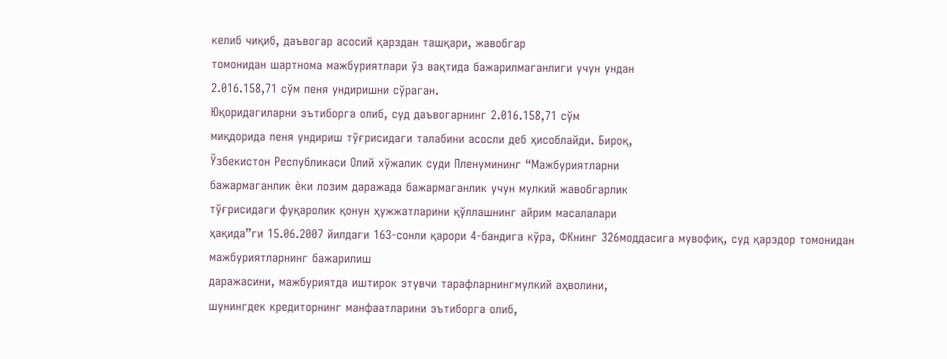келиб чиқиб, даъвогар асосий қарздан ташқари, жавобгар
томонидан шартнома мажбуриятлари ўз вақтида бажарилмаганлиги учун ундан
2.016.158,71 сўм пеня ундиришни сўраган.
Юқоридагиларни эътиборга олиб, суд даъвогарнинг 2.016.158,71 сўм
миқдорида пеня ундириш тўғрисидаги талабини асосли деб ҳисоблайди. Бироқ,
Ўзбекистон Республикаси Олий хўжалик суди Пленумининг “Мажбуриятларни
бажармаганлик ѐки лозим даражада бажармаганлик учун мулкий жавобгарлик
тўғрисидаги фуқаролик қонун ҳужжатларини қўллашнинг айрим масалалари
ҳақида”ги 15.06.2007 йилдаги 163-сонли қарори 4-бандига кўра, ФКнинг 326моддасига мувофиқ, суд қарздор томонидан мажбуриятларнинг бажарилиш
даражасини, мажбуриятда иштирок этувчи тарафларнингмулкий аҳволини,
шунингдек кредиторнинг манфаатларини эътиборга олиб,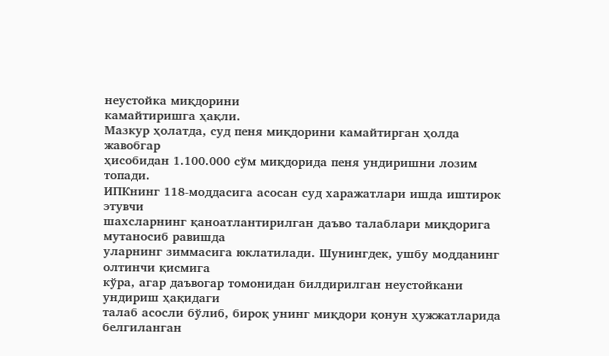неустойка миқдорини
камайтиришга ҳақли.
Мазкур ҳолатда, суд пеня миқдорини камайтирган ҳолда жавобгар
ҳисобидан 1.100.000 сўм миқдорида пеня ундиришни лозим топади.
ИПКнинг 118-моддасига асосан суд харажатлари ишда иштирок этувчи
шахсларнинг қаноатлантирилган даъво талаблари миқдорига мутаносиб равишда
уларнинг зиммасига юклатилади. Шунингдек, ушбу модданинг олтинчи қисмига
кўра, агар даъвогар томонидан билдирилган неустойкани ундириш ҳақидаги
талаб асосли бўлиб, бироқ унинг миқдори қонун ҳужжатларида белгиланган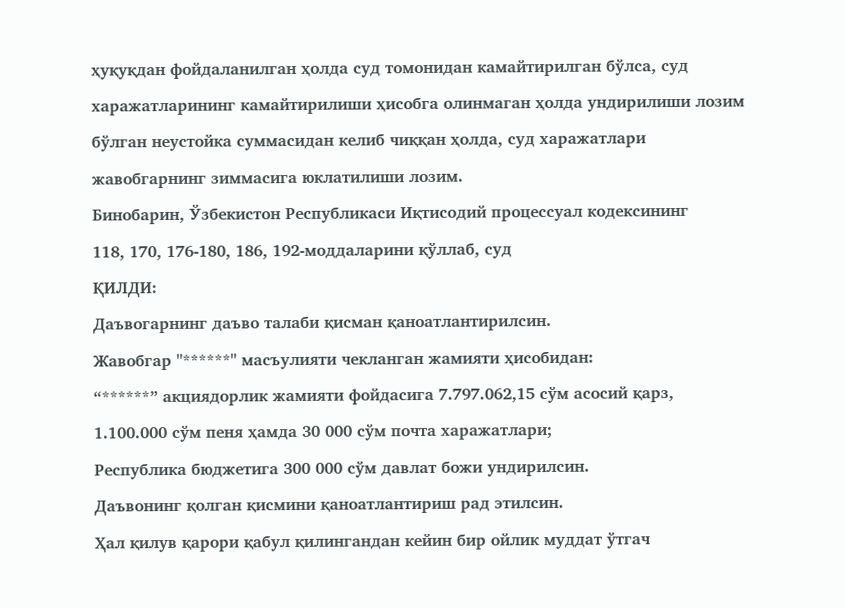ҳуқуқдан фойдаланилган ҳолда суд томонидан камайтирилган бўлса, суд
харажатларининг камайтирилиши ҳисобга олинмаган ҳолда ундирилиши лозим
бўлган неустойка суммасидан келиб чиққан ҳолда, суд харажатлари
жавобгарнинг зиммасига юклатилиши лозим.
Бинобарин, Ўзбекистон Республикаси Иқтисодий процессуал кодексининг
118, 170, 176-180, 186, 192-моддаларини қўллаб, суд
ҚИЛДИ:
Даъвогарнинг даъво талаби қисман қаноатлантирилсин.
Жавобгар "******" масъулияти чекланган жамияти ҳисобидан:
“******” акциядорлик жамияти фойдасига 7.797.062,15 сўм асосий қарз,
1.100.000 сўм пеня ҳамда 30 000 сўм почта харажатлари;
Республика бюджетига 300 000 сўм давлат божи ундирилсин.
Даъвонинг қолган қисмини қаноатлантириш рад этилсин.
Ҳал қилув қарори қабул қилингандан кейин бир ойлик муддат ўтгач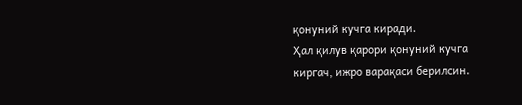қонуний кучга киради.
Ҳал қилув қарори қонуний кучга киргач, ижро варақаси берилсин.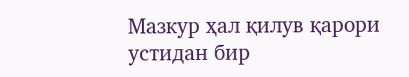Мазкур ҳал қилув қарори устидан бир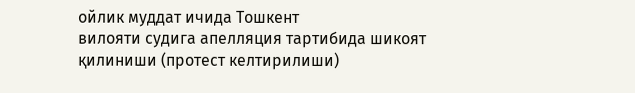ойлик муддат ичида Тошкент
вилояти судига апелляция тартибида шикоят қилиниши (протест келтирилиши)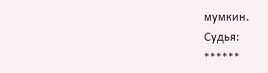мумкин.
Судья:
******